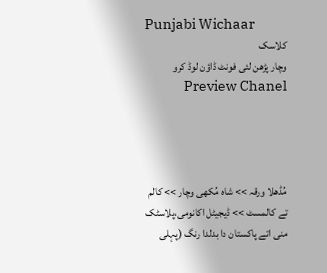Punjabi Wichaar
کلاسک
وچار پڑھن لئی فونٹ ڈاؤن لوڈ کرو Preview Chanel




مُڈھلا ورقہ >> شاہ مُکھی وچار >> کالم تے کالمسٹ >> ڈیجیٹل اکانومی،پلاسٹک منی اتے پاکستان دا بدلدا رنگ (پہلی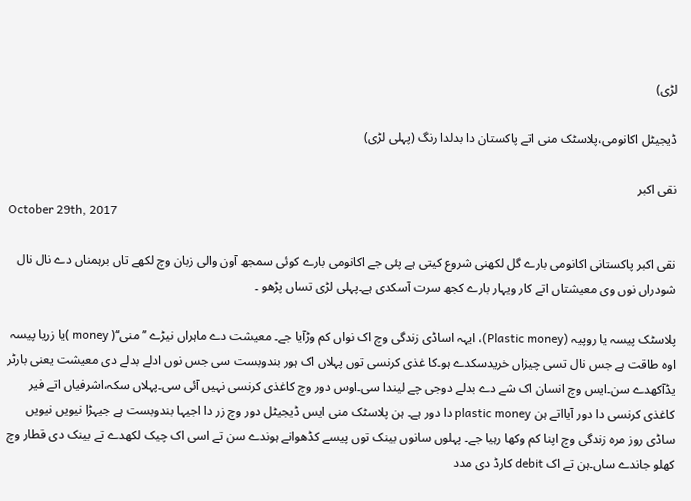لڑی)

ڈیجیٹل اکانومی،پلاسٹک منی اتے پاکستان دا بدلدا رنگ (پہلی لڑی)

نقی اکبر
October 29th, 2017

نقی اکبر پاکستانی اکانومی بارے گل لکھنی شروع کیتی ہے پئی جے اکانومی بارے کوئی سمجھ آون والی زبان وچ لکھے تاں برہمناں دے نال نال شودراں نوں وی معیشتاں اتے کار ویہار بارے کجھ سرت آسکدی ہے۔پہلی لڑی تساں پڑھو ۔

پلاسٹک پیسہ یا روپیہ (Plastic money)، ایہہ اساڈی زندگی وچ اک نواں کم وڑآیا جے۔ معیشت دے ماہراں نیڑے ’’منی‘‘( money )یا زریا پیسہ اوہ طاقت ہے جس نال تسی چیزاں خریدسکدے ہو۔کا غذی کرنسی توں پہلاں اک ہور بندوبست سی جس نوں ادلے بدلے دی معیشت یعنی بارٹر یڈآکھدے سن۔ایس وچ انسان اک شے دے بدلے دوجی چے لیندا سی۔اوس دور وچ کاغذی کرنسی نہیں آئی سی۔پہلاں سکہ،اشرفیاں اتے فیر کاغذی کرنسی دا دور آیااتے ہن plastic money دا دور ہے۔ ہن پلاسٹک منی ایس ڈیجیٹل دور وچ زر دا اجیہا بندوبست ہے جیہڑا نیویں نیویں ساڈی روز مرہ زندگی وچ اپنا کم وکھا رہیا جے۔ پہلوں سانوں بینک توں پیسے کڈھوانے ہوندے سن تے اسی اک چیک لکھدے تے بینک دی قطار وچ کھلو جاندے ساں۔ہن تے اک debit کارڈ دی مدد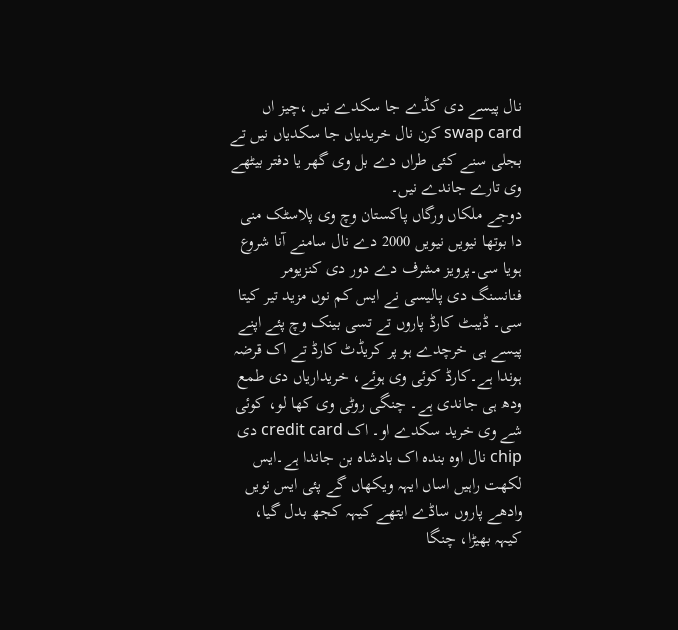نال پیسے دی کڈے جا سکدے نیں ،چیز اں swap card کرن نال خریدیاں جا سکدیاں نیں تے بجلی سنے کئی طراں دے بل وی گھر یا دفتر بیٹھے وی تارے جاندے نیں۔
دوجے ملکاں ورگاں پاکستان وچ وی پلاسٹک منی دا بوتھا نیویں نیویں 2000 دے نال سامنے آنا شروع ہویا سی۔پرویز مشرف دے دور دی کنزیومر فنانسنگ دی پالیسی نے ایس کم نوں مزید تیر کیتا سی۔ ڈیبٹ کارڈ پاروں تے تسی بینک وچ پئے اپنے پیسے ہی خرچدے ہو پر کریڈٹ کارڈ تے اک قرضہ ہوندا ہے۔کارڈ کوئی وی ہوئے، خریداریاں دی طمع ودھ ہی جاندی ہے۔ چنگی روٹی وی کھا لو، کوئی شے وی خرید سکدے او۔ اک credit card دی chip نال اوہ بندہ اک بادشاہ بن جاندا ہے۔ایس لکھت راہیں اساں ایہہ ویکھاں گے پئی ایس نویں وادھے پاروں ساڈے ایتھے کیہہ کجھ بدل گیا، کیہہ بھیڑا، چنگا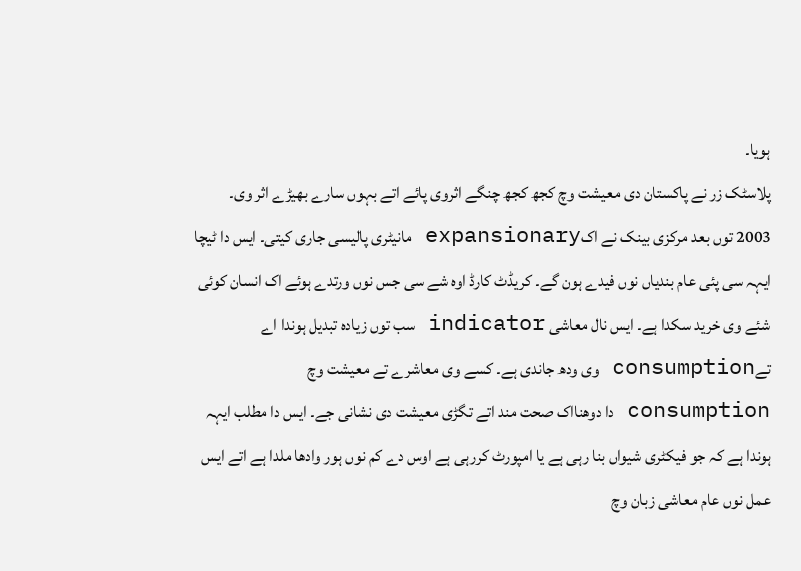ہویا۔
پلاسٹک زر نے پاکستان دی معیشت وچ کجھ کجھ چنگے اثروی پائے اتے بہوں سارے بھیڑے اثر وی۔ 2003 توں بعد مرکزی بینک نے اکexpansionary مانیٹری پالیسی جاری کیتی۔ ایس دا ٹیچا ایہہ سی پئی عام بندیاں نوں فیدے ہون گے۔ کریڈٹ کارڈ اوہ شے سی جس نوں ورتدے ہوئے اک انسان کوئی شئے وی خرید سکدا ہے۔ ایس نال معاشی indicator سب توں زیادہ تبدیل ہوندا اے تےconsumption وی ودھ جاندی ہے۔ کسے وی معاشرے تے معیشت وچ consumption دا دوھنااک صحت مند اتے تگڑی معیشت دی نشانی جے۔ ایس دا مطلب ایہہ ہوندا ہے کہ جو فیکٹری شیواں بنا رہی ہے یا امپورٹ کررہی ہے اوس دے کم نوں ہور وادھا ملدا ہے اتے ایس عمل نوں عام معاشی زبان وچ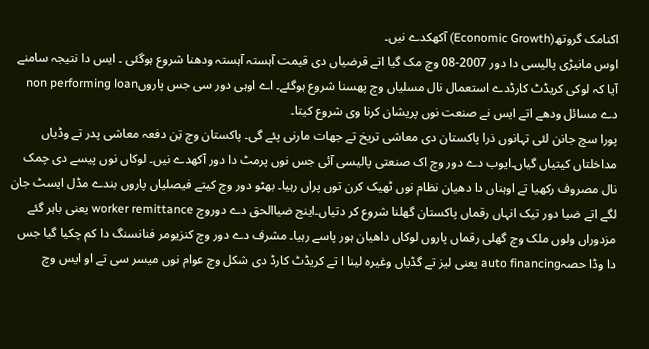اکنامک گروتھ(Economic Growth) آکھکدے نیں۔
اوس مانیڑی پالیسی دا دور 2007-08 وچ مک گیا اتے قرضیاں دی قیمت آہستہ آہستہ ودھنا شروع ہوگئی ۔ ایس دا نتیجہ سامنے آیا کہ لوکی کریڈٹ کارڈدے استعمال نال مسلیاں وچ پھسنا شروع ہوگئے۔ اے اوہی دور سی جس پاروںnon performing loan دے مسائل ودھے اتے ایس نے صنعت نوں پریشان کرنا وی شروع کیتا۔
پورا سچ جانن لئی تہانوں ذرا پاکستان دی معاشی تریخ تے جھات مارنی پئے گی۔ پاکستان وچ تِن دفعہ معاشی پدر تے وڈیاں مداخلتاں کیتیاں گیاں۔ایوب دے دور وچ اک صنعتی پالیسی آئی جس نوں پرمٹ دا دور آکھدے نیں۔ لوکاں نوں پیسے دی چمک نال مصروف رکھیا تے اوہناں دا دھیان نظام نوں ٹھیک کرن توں پراں رہیا۔ بھٹو دور وچ کیتے فیصلیاں پاروں بندے مڈل ایسٹ جان لگے اتے ضیا دور تیک انہاں رقماں پاکستان گھلنا شروع کر دتیاں۔اینج ضیاالحق دے دوروچ worker remittance یعنی باہر گئے مزدوراں ولوں ملک وچ گھلی رقماں پاروں لوکاں داھیان ہور پاسے رہیا۔ مشرف دے دور وچ کنزیومر فنانسنگ دا کم چکیا گیا جس دا وڈا حصہauto financing یعنی لیز تے گڈیاں وغیرہ لینا ا تے کریڈٹ کارڈ دی شکل وچ عوام نوں میسر سی تے او ایس وچ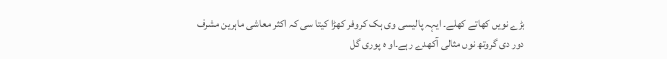بڑے نویں کھاتے کھلے۔ ایہہ پالیسی وی ہک کروفر کھڑا کیتا سی کہ اکثر معاشی ماہرین مشرف دور دی گروتھ نوں مثالی آکھدے رہے۔او ہ پوری گل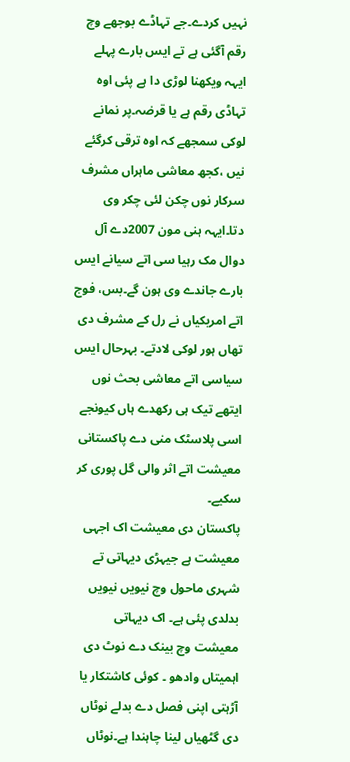نہیں کردے۔جے تہاڈے بوجھے وچ رقم آگئی ہے تے ایس بارے پہلے ایہہ ویکھنا لوڑی دا ہے پئی اوہ تہاڈی رقم ہے یا قرضہ۔پر نمانے لوکی سمجھے کہ اوہ ترقی کرگئے نیں ،کجھ معاشی ماہراں مشرف سرکار نوں چکن لئی چکر وی دتا۔ایہہ ہنی مون 2007دے آل دوال مک رہیا سی اتے سیانے ایس بارے جاندے وی ہون گے۔بس، فوج اتے امریکیاں نے رل کے مشرف دی تھاں ہور لوکی لادتے۔ بہرحال ایس سیاسی اتے معاشی بحث نوں ایتھے تیک ہی رکھدے ہاں کیونجے اسی پلاسٹک منی دے پاکستانی معیشت اتے اثر والی گل پوری کر سکیے۔
پاکستان دی معیشت اک اجہی معیشت ہے جیہڑی دیہاتی تے شہری ماحول وچ نیویں نیویں بدلدی پئی ہے۔ اک دیہاتی معیشت وچ بینک دے نوٹ دی اہمیتاں وادھو ۔ کوئی کاشتکار یا آڑہتی اپنی فصل دے بدلے نوٹاں دی گٹھیاں لینا چاہندا ہے۔نوٹاں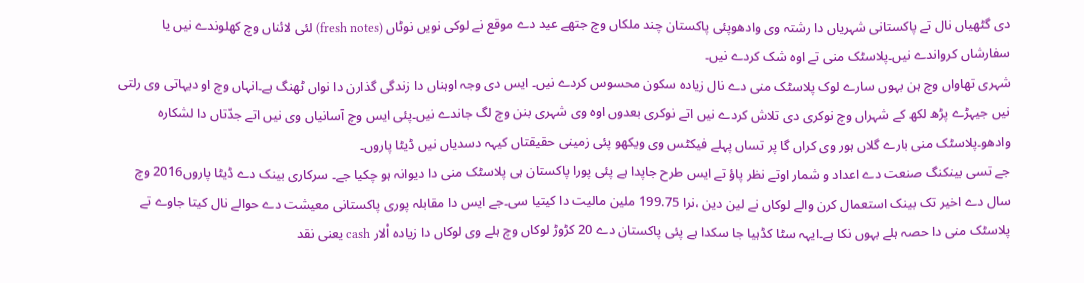دی گٹھیاں نال تے پاکستانی شہریاں دا رشتہ وی وادھوپئی پاکستان چند ملکاں وچ جتھے عید دے موقع نے لوکی نویں نوٹاں (fresh notes) لئی لائناں وچ کھلوندے نیں یا سفارشاں کرواندے نیں۔پلاسٹک منی تے اوہ شک کردے نیں۔
شہری تھاواں وچ ہن بہوں سارے لوک پلاسٹک منی دے نال زیادہ سکون محسوس کردے نیں۔ ایس دی وجہ اوہناں دا زندگی گذارن دا نواں ٹھنگ ہے۔انہاں وچ او دیہاتی وی رلتی نیں جیہڑے پڑھ لکھ کے شہراں وچ نوکری دی تلاش کردے نیں اتے نوکری بعدوں اوہ وی شہری بنن وچ لگ جاندے نیں۔پئی ایس وچ آسانیاں وی نیں اتے جدّتاں دا لشکارہ وادھو۔پلاسٹک منی بارے گلاں ہور وی کراں گا پر تساں پہلے فیکٹس وی ویکھو پئی زمینی حقیقتاں کیہہ دسدیاں نیں ڈیٹا پاروں۔
جے تسی بینکنگ صنعت دے اعداد و شمار اوتے نظر پاؤ تے ایس طرح جاپدا ہے پئی پورا پاکستان ہی پلاسٹک منی دا دیوانہ ہو چکیا جے۔ سرکاری بینک دے ڈیٹا پاروں2016 وچ سال دے اخیر تک بینک استعمال کرن والے لوکاں نے لین دین ،نرا 199.75 ملین مالیت دا کیتیا سی۔جے ایس دا مقابلہ پوری پاکستانی معیشت دے حوالے نال کیتا جاوے تے پلاسٹک منی دا حصہ ہلے بہوں نکا ہے۔ایہہ سٹا کڈہیا جا سکدا ہے پئی پاکستان دے 20 کڑوڑ لوکاں وچ ہلے وی لوکاں دا زیادہ اْلار cash یعنی نقد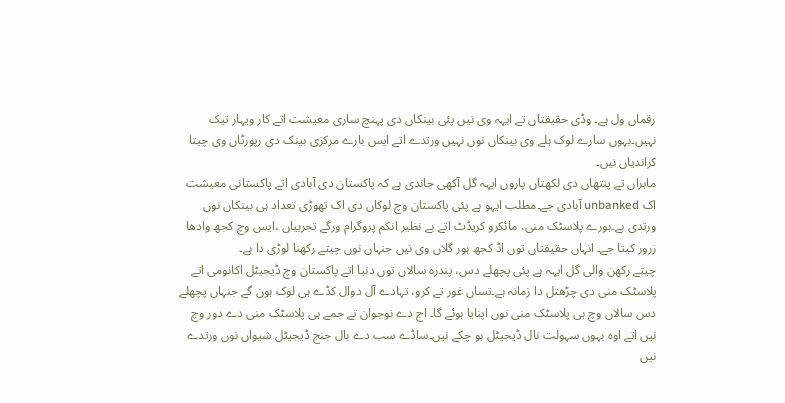رقماں ول ہے۔ وڈی حقیقتاں تے ایہہ وی نیں پئی بینکاں دی پہنچ ساری معیشت اتے کار ویہار تیک نہیں۔بہوں سارے لوک ہلے وی بینکاں نوں نہیں ورتدے اتے ایس بارے مرکزی بینک دی رپورٹاں وی چیتا کراندیاں نیں۔
ماہراں تے پنتھاں دی لکھتاں پاروں ایہہ گل آکھی جاندی ہے کہ پاکستان دی آبادی اتے پاکستانی معیشت اک unbanked آبادی جے۔مطلب ایہو ہے پئی پاکستان وچ لوکاں دی اک تھوڑی تعداد ہی بینکاں نوں ورتدی ہے۔ہورے پلاسٹک منی، مائکرو کریڈٹ اتے بے نظیر انکم پروگرام ورگے تجربیاں ،ایس وچ کجھ وادھا زرور کیتا جے۔ انہاں حقیقتاں توں اڈ کجھ ہور گلاں وی نیں جنہاں نوں چیتے رکھنا لوڑی دا ہے۔
چیتے رکھن والی گل ایہہ ہے پئی پچھلے دس، پندرہ سالاں توں دنیا اتے پاکستان وچ ڈیجیٹل اکانومی اتے پلاسٹک منی دی چڑھتل دا زمانہ ہے۔تساں غور تے کرو، تہادے آل دوال کڈے ہی لوک ہون گے جنہاں پچھلے دس سالاں وچ ہی پلاسٹک منی نوں اپنایا ہوئے گا۔ اج دے نوجوان تے جمے ہی پلاسٹک منی دے دور وچ نیں اتے اوہ بہوں سہولت نال ڈیجیٹل ہو چکے نیں۔ساڈے سب دے بال جنج ڈیجیٹل شیواں نوں ورتدے نیں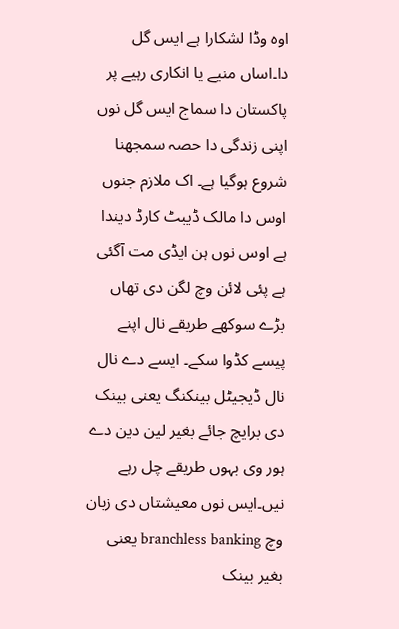اوہ وڈا لشکارا ہے ایس گل دا۔اساں منیے یا انکاری رہیے پر پاکستان دا سماج ایس گل نوں اپنی زندگی دا حصہ سمجھنا شروع ہوگیا ہے۔ اک ملازم جنوں اوس دا مالک ڈیبٹ کارڈ دیندا ہے اوس نوں ہن ایڈی مت آگئی ہے پئی لائن وچ لگن دی تھاں بڑے سوکھے طریقے نال اپنے پیسے کڈوا سکے۔ ایسے دے نال نال ڈیجیٹل بینکنگ یعنی بینک دی برایچ جائے بغیر لین دین دے ہور وی بہوں طریقے چل رہے نیں۔ایس نوں معیشتاں دی زبان وچ branchless banking یعنی بغیر بینک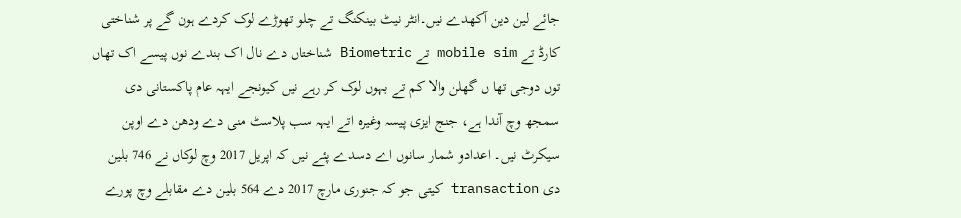جائے لین دین آکھدے نیں۔انٹر نیٹ بینکنگ تے چلو تھوڑے لوک کردے ہون گے پر شناختی کارڈ تے mobile sim تے Biometric شناختاں دے نال اک بندے نوں پیسے اک تھاں توں دوجی تھا ں گھلن والا کم تے بہوں لوک کر رہے نیں کیونجے ایہہ عام پاکستانی دی سمجھ وچ آندا ہے، جنج ایزی پیسہ وغیرہ اتے ایہہ سب پلاسٹ منی دے ودھن دے اوپن سیکرٹ نیں۔ اعدادو شمار سانوں اے دسدے پئے نیں کہ اپریل 2017 وچ لوکاں نے 746 بلین دی transaction کیتی جو کہ جنوری مارچ 2017 دے 564 بلین دے مقابلے وچ پورے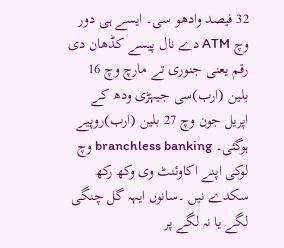32 فیصد وادھو سی۔ ایسے ہی دور وچ ATM دے نال پیسے کڈھان دی رقم یعنی جنوری تے مارچ وچ 16 بلین (ارب)سی جیہڑی ودھ کے اپریل جون وچ 27 بلین (ارب)روپیے ہوگئی۔ branchless banking وچ لوکی اپنے اکاوئنٹ وی وکھ رکھ سکدے نیں ۔سانوں ایہہ گل چنگی لگے یا نہ لگے پر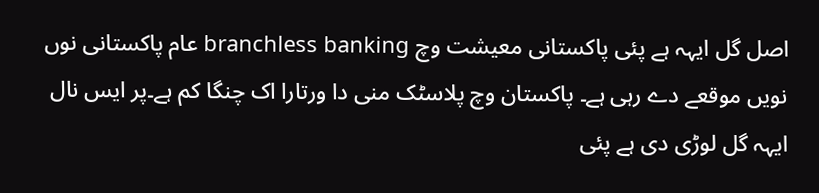اصل گل ایہہ ہے پئی پاکستانی معیشت وچ branchless banking عام پاکستانی نوں نویں موقعے دے رہی ہے۔ پاکستان وچ پلاسٹک منی دا ورتارا اک چنگا کم ہے۔پر ایس نال ایہہ گل لوڑی دی ہے پئی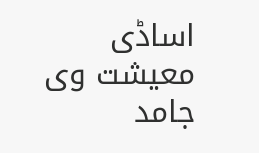اساڈی معیشت وی جامد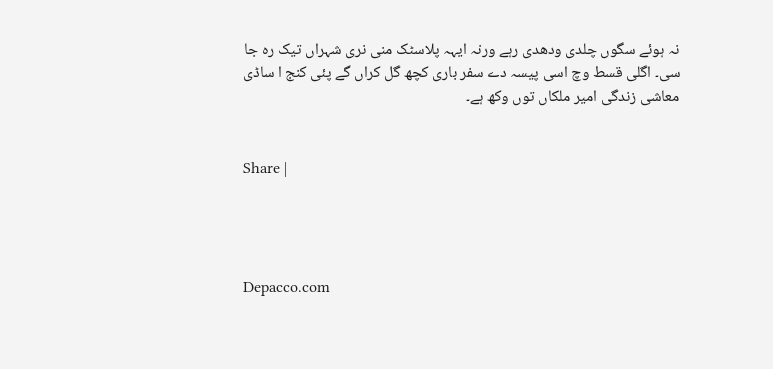نہ ہوئے سگوں چلدی ودھدی رہے ورنہ ایہہ پلاسٹک منی نری شہراں تیک رہ جا سی۔ اگلی قسط وچ اسی پیسہ دے سفر باری کچھ گل کراں گے پئی کنج ا ساڈی معاشی زندگی امیر ملکاں توں وکھ ہے۔


Share |




Depacco.com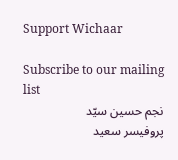Support Wichaar

Subscribe to our mailing list
نجم حسین سیّد
پروفیسر سعید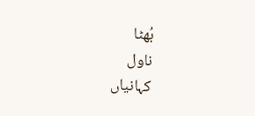بُھٹا
ناول
کہانیاں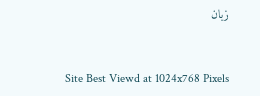زبان



Site Best Viewd at 1024x768 Pixels